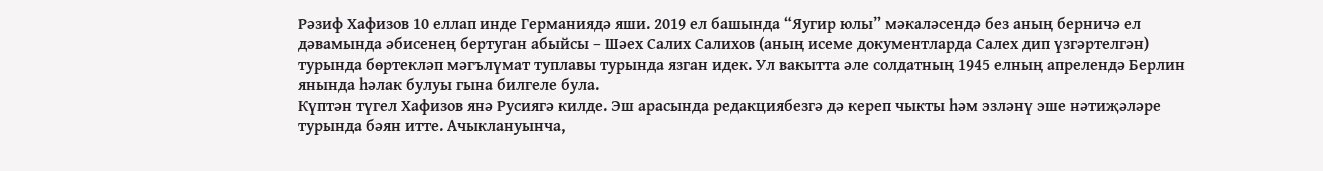Рәзиф Хафизов 10 еллап инде Германиядә яши. 2019 ел башында “Яугир юлы” мәкаләсендә без аның берничә ел дәвамында әбисенең бертуган абыйсы – Шәех Салих Салихов (аның исеме документларда Салех дип үзгәртелгән) турында бөртекләп мәгълүмат туплавы турында язган идек. Ул вакытта әле солдатның 1945 елның апрелендә Берлин янында һәлак булуы гына билгеле була.
Күптән түгел Хафизов янә Русиягә килде. Эш арасында редакциябезгә дә кереп чыкты һәм эзләнү эше нәтиҗәләре турында бәян итте. Ачыклануынча,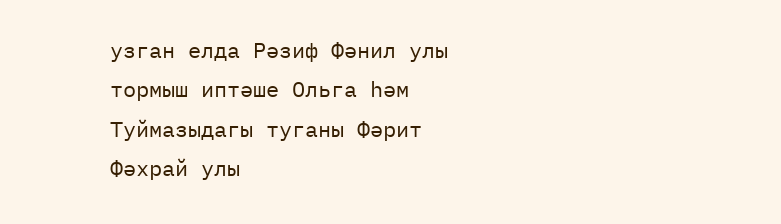узган елда Рәзиф Фәнил улы тормыш иптәше Ольга һәм Туймазыдагы туганы Фәрит Фәхрай улы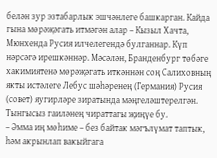белән зур эзтабарлык эшчәнлеге башкарган. Кайда гына мөрәҗәгать итмәгән алар – Кызыл Хачта, Мюнхенда Русия илчелегендә булганнар. Күп нәрсәгә ирешкәннәр. Мәсәлән, Бранденбург төбәге хакимиятенә мөрәҗәгать иткәннән соң Салиховның якты истәлеге Лебус шәһәренең (Германия) Русия (совет) яугирләре зиратында мәңгеләштерелгән. Тынгысыз гаиләнең чираттагы җиңүе бу.
– Әмма иң мөһиме – без байтак мәгълүмат таптык, һәм акрынлап вакыйгага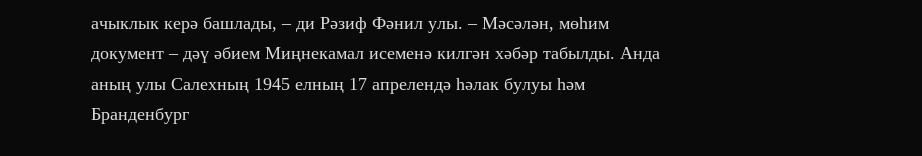ачыклык керә башлады, – ди Рәзиф Фәнил улы. – Мәсәлән, мөһим документ – дәү әбием Миңнекамал исеменә килгән хәбәр табылды. Анда аның улы Салехның 1945 елның 17 апрелендә һәлак булуы һәм Бранденбург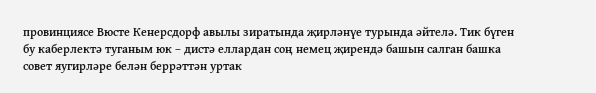провинциясе Вюсте Кенерсдорф авылы зиратында җирләнүе турында әйтелә. Тик бүген бу каберлектә туганым юк – дистә еллардан соң немец җирендә башын салган башка совет яугирләре белән беррәттән уртак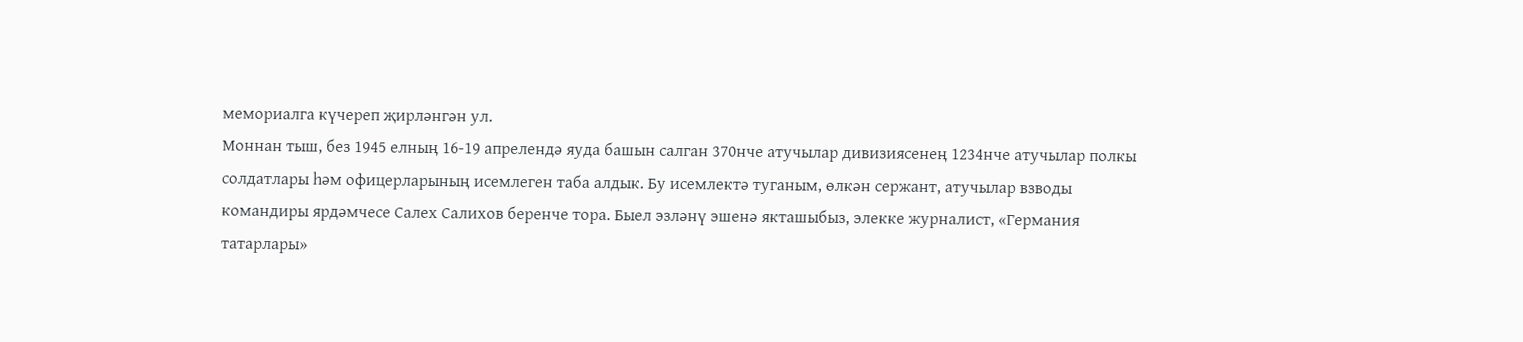мемориалга күчереп җирләнгән ул.
Моннан тыш, без 1945 елның 16-19 апрелендә яуда башын салган 370нче атучылар дивизиясенең 1234нче атучылар полкы солдатлары һәм офицерларының исемлеген таба алдык. Бу исемлектә туганым, өлкән сержант, атучылар взводы командиры ярдәмчесе Салех Салихов беренче тора. Быел эзләнү эшенә якташыбыз, элекке журналист, «Германия татарлары»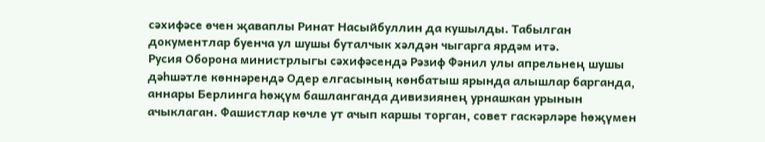сәхифәсе өчен җаваплы Ринат Насыйбуллин да кушылды. Табылган документлар буенча ул шушы буталчык хәлдән чыгарга ярдәм итә.
Русия Оборона министрлыгы сәхифәсендә Рәзиф Фәнил улы апрельнең шушы дәһшәтле көннәрендә Одер елгасының көнбатыш ярында алышлар барганда, аннары Берлинга һөҗүм башланганда дивизиянең урнашкан урынын ачыклаган. Фашистлар көчле ут ачып каршы торган, совет гаскәрләре һөҗүмен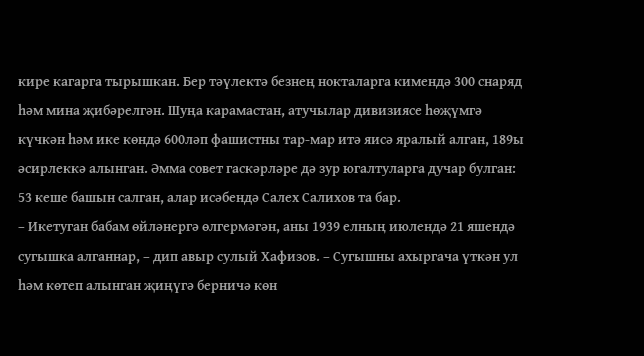кире кагарга тырышкан. Бер тәүлектә безнең нокталарга кимендә 300 снаряд һәм мина җибәрелгән. Шуңа карамастан, атучылар дивизиясе һөҗүмгә күчкән һәм ике көндә 600ләп фашистны тар-мар итә яисә яралый алган, 189ы әсирлеккә алынган. Әмма совет гаскәрләре дә зур югалтуларга дучар булган: 53 кеше башын салган, алар исәбендә Салех Салихов та бар.
– Икетуган бабам өйләнергә өлгермәгән, аны 1939 елның июлендә 21 яшендә сугышка алганнар, – дип авыр сулый Хафизов. – Сугышны ахыргача үткән ул һәм көтеп алынган җиңүгә берничә көн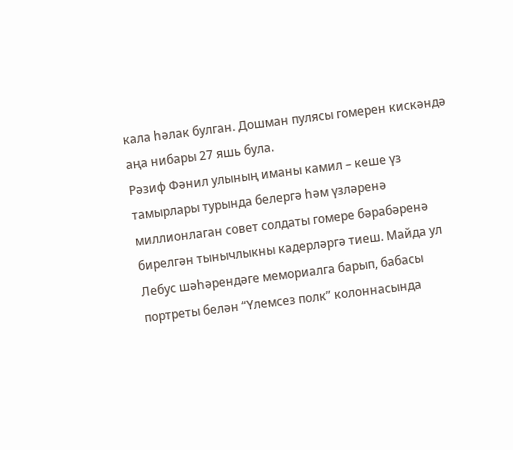кала һәлак булган. Дошман пулясы гомерен кискәндә аңа нибары 27 яшь була.
Рәзиф Фәнил улының иманы камил – кеше үз тамырлары турында белергә һәм үзләренә миллионлаган совет солдаты гомере бәрабәренә бирелгән тынычлыкны кадерләргә тиеш. Майда ул Лебус шәһәрендәге мемориалга барып, бабасы портреты белән “Үлемсез полк” колоннасында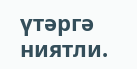үтәргә ниятли.